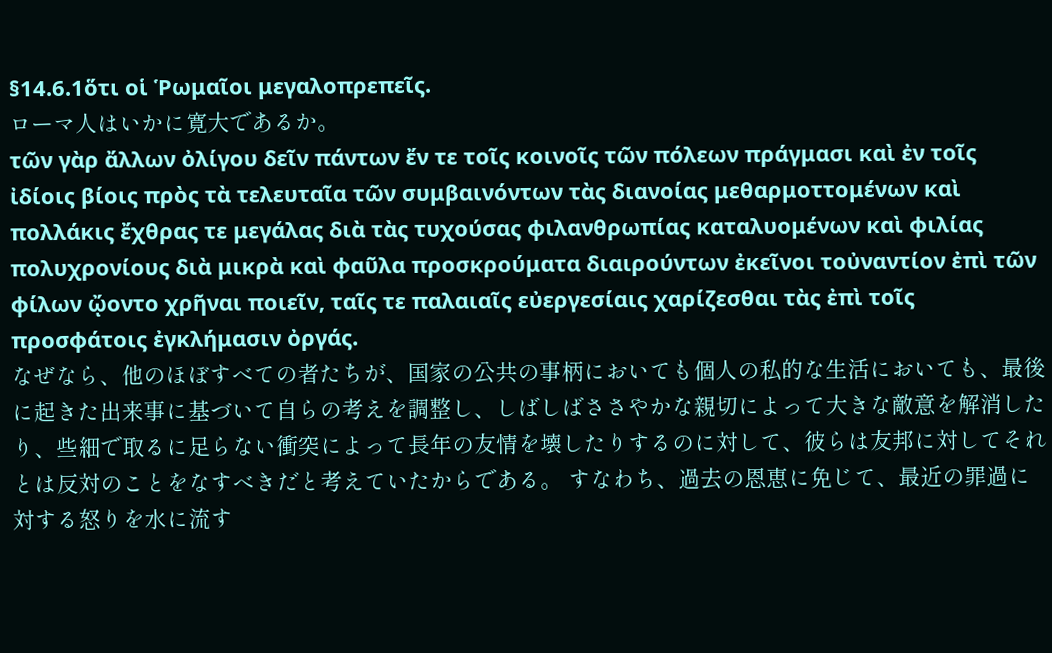§14.6.1ὅτι οἱ Ῥωμαῖοι μεγαλοπρεπεῖς.
ローマ人はいかに寛大であるか。
τῶν γὰρ ἄλλων ὀλίγου δεῖν πάντων ἔν τε τοῖς κοινοῖς τῶν πόλεων πράγμασι καὶ ἐν τοῖς ἰδίοις βίοις πρὸς τὰ τελευταῖα τῶν συμβαινόντων τὰς διανοίας μεθαρμοττομένων καὶ πολλάκις ἔχθρας τε μεγάλας διὰ τὰς τυχούσας φιλανθρωπίας καταλυομένων καὶ φιλίας πολυχρονίους διὰ μικρὰ καὶ φαῦλα προσκρούματα διαιρούντων ἐκεῖνοι τοὐναντίον ἐπὶ τῶν φίλων ᾤοντο χρῆναι ποιεῖν, ταῖς τε παλαιαῖς εὐεργεσίαις χαρίζεσθαι τὰς ἐπὶ τοῖς προσφάτοις ἐγκλήμασιν ὀργάς.
なぜなら、他のほぼすべての者たちが、国家の公共の事柄においても個人の私的な生活においても、最後に起きた出来事に基づいて自らの考えを調整し、しばしばささやかな親切によって大きな敵意を解消したり、些細で取るに足らない衝突によって長年の友情を壊したりするのに対して、彼らは友邦に対してそれとは反対のことをなすべきだと考えていたからである。 すなわち、過去の恩恵に免じて、最近の罪過に対する怒りを水に流す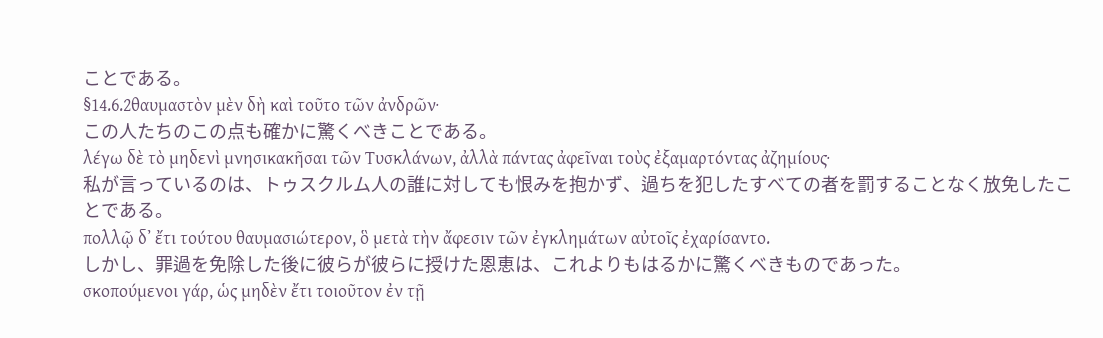ことである。
§14.6.2θαυμαστὸν μὲν δὴ καὶ τοῦτο τῶν ἀνδρῶν·
この人たちのこの点も確かに驚くべきことである。
λέγω δὲ τὸ μηδενὶ μνησικακῆσαι τῶν Τυσκλάνων, ἀλλὰ πάντας ἀφεῖναι τοὺς ἐξαμαρτόντας ἀζημίους·
私が言っているのは、トゥスクルム人の誰に対しても恨みを抱かず、過ちを犯したすべての者を罰することなく放免したことである。
πολλῷ δʼ ἔτι τούτου θαυμασιώτερον, ὃ μετὰ τὴν ἄφεσιν τῶν ἐγκλημάτων αὐτοῖς ἐχαρίσαντο.
しかし、罪過を免除した後に彼らが彼らに授けた恩恵は、これよりもはるかに驚くべきものであった。
σκοπούμενοι γάρ, ὡς μηδὲν ἔτι τοιοῦτον ἐν τῇ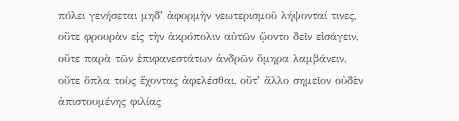πόλει γενήσεται μηδʼ ἀφορμὴν νεωτερισμοῦ λήψονταί τινες, οὔτε φρουρὰν εἰς τὴν ἀκρόπολιν αὐτῶν ᾤοντο δεῖν εἰσάγειν, οὔτε παρὰ τῶν ἐπιφανεστάτων ἀνδρῶν ὅμηρα λαμβάνειν, οὔτε ὅπλα τοὺς ἔχοντας ἀφελέσθαι, οὔτʼ ἄλλο σημεῖον οὐδὲν ἀπιστουμένης φιλίας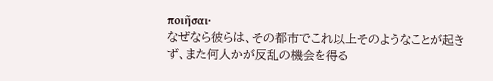ποιῆσαι·
なぜなら彼らは、その都市でこれ以上そのようなことが起きず、また何人かが反乱の機会を得る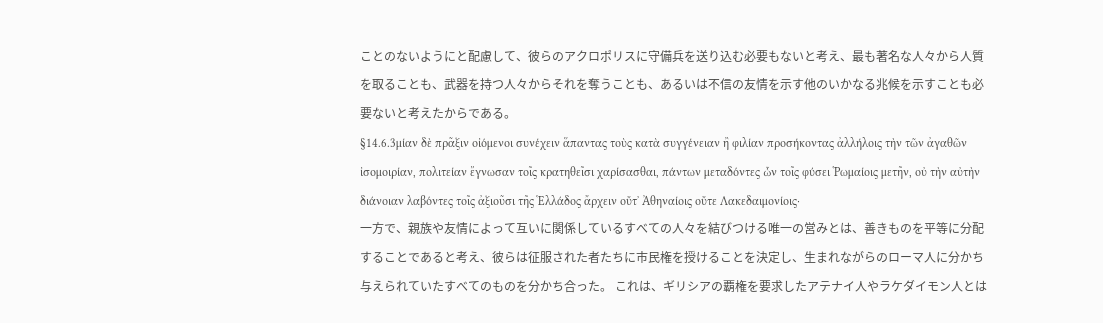ことのないようにと配慮して、彼らのアクロポリスに守備兵を送り込む必要もないと考え、最も著名な人々から人質を取ることも、武器を持つ人々からそれを奪うことも、あるいは不信の友情を示す他のいかなる兆候を示すことも必要ないと考えたからである。
§14.6.3μίαν δὲ πρᾶξιν οἰόμενοι συνέχειν ἅπαντας τοὺς κατὰ συγγένειαν ἢ φιλίαν προσήκοντας ἀλλήλοις τὴν τῶν ἀγαθῶν ἰσομοιρίαν, πολιτείαν ἔγνωσαν τοῖς κρατηθεῖσι χαρίσασθαι, πάντων μεταδόντες ὧν τοῖς φύσει Ῥωμαίοις μετῆν, οὐ τὴν αὐτὴν διάνοιαν λαβόντες τοῖς ἀξιοῦσι τῆς Ἑλλάδος ἄρχειν οὔτʼ Ἀθηναίοις οὔτε Λακεδαιμονίοις·
一方で、親族や友情によって互いに関係しているすべての人々を結びつける唯一の営みとは、善きものを平等に分配することであると考え、彼らは征服された者たちに市民権を授けることを決定し、生まれながらのローマ人に分かち与えられていたすべてのものを分かち合った。 これは、ギリシアの覇権を要求したアテナイ人やラケダイモン人とは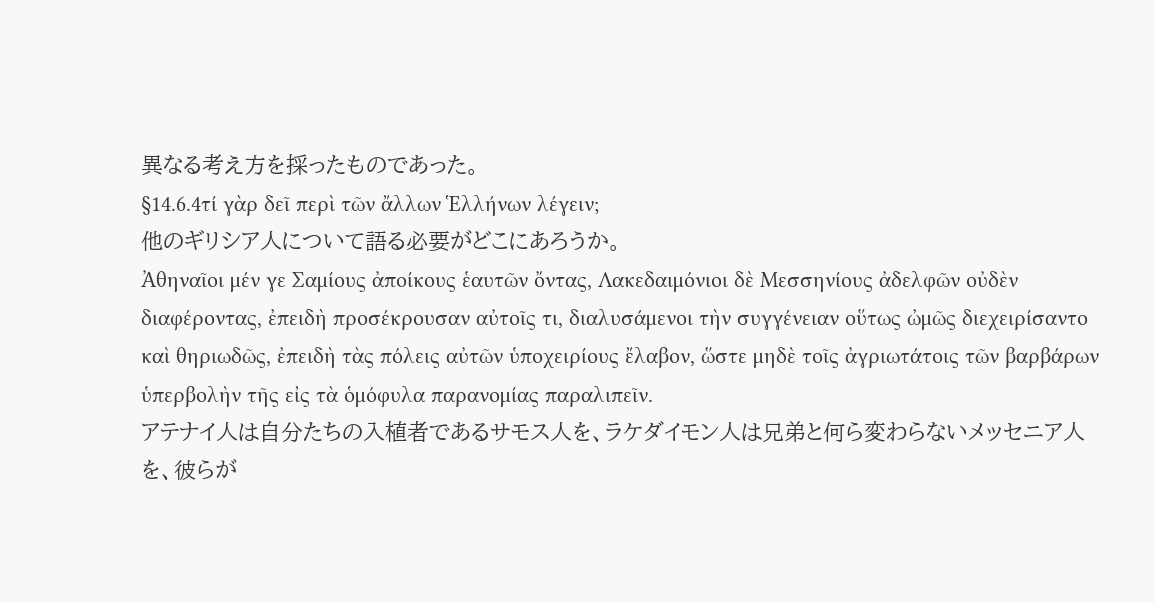異なる考え方を採ったものであった。
§14.6.4τί γὰρ δεῖ περὶ τῶν ἄλλων Ἑλλήνων λέγειν;
他のギリシア人について語る必要がどこにあろうか。
Ἀθηναῖοι μέν γε Σαμίους ἀποίκους ἑαυτῶν ὄντας, Λακεδαιμόνιοι δὲ Μεσσηνίους ἀδελφῶν οὐδὲν διαφέροντας, ἐπειδὴ προσέκρουσαν αὐτοῖς τι, διαλυσάμενοι τὴν συγγένειαν οὕτως ὠμῶς διεχειρίσαντο καὶ θηριωδῶς, ἐπειδὴ τὰς πόλεις αὐτῶν ὑποχειρίους ἔλαβον, ὥστε μηδὲ τοῖς ἀγριωτάτοις τῶν βαρβάρων ὑπερβολὴν τῆς εἰς τὰ ὁμόφυλα παρανομίας παραλιπεῖν.
アテナイ人は自分たちの入植者であるサモス人を、ラケダイモン人は兄弟と何ら変わらないメッセニア人を、彼らが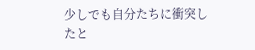少しでも自分たちに衝突したと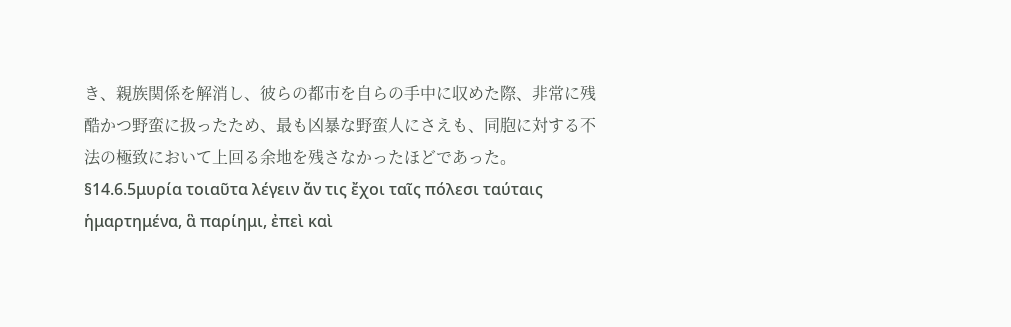き、親族関係を解消し、彼らの都市を自らの手中に収めた際、非常に残酷かつ野蛮に扱ったため、最も凶暴な野蛮人にさえも、同胞に対する不法の極致において上回る余地を残さなかったほどであった。
§14.6.5μυρία τοιαῦτα λέγειν ἄν τις ἔχοι ταῖς πόλεσι ταύταις ἡμαρτημένα, ἃ παρίημι, ἐπεὶ καὶ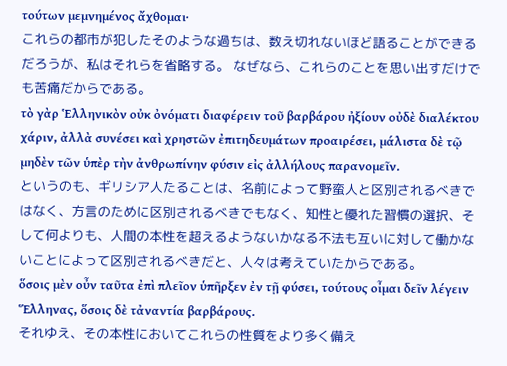τούτων μεμνημένος ἄχθομαι·
これらの都市が犯したそのような過ちは、数え切れないほど語ることができるだろうが、私はそれらを省略する。 なぜなら、これらのことを思い出すだけでも苦痛だからである。
τὸ γὰρ Ἑλληνικὸν οὐκ ὀνόματι διαφέρειν τοῦ βαρβάρου ἠξίουν οὐδὲ διαλέκτου χάριν, ἀλλὰ συνέσει καὶ χρηστῶν ἐπιτηδευμάτων προαιρέσει, μάλιστα δὲ τῷ μηδὲν τῶν ὑπὲρ τὴν ἀνθρωπίνην φύσιν εἰς ἀλλήλους παρανομεῖν.
というのも、ギリシア人たることは、名前によって野蛮人と区別されるべきではなく、方言のために区別されるべきでもなく、知性と優れた習慣の選択、そして何よりも、人間の本性を超えるようないかなる不法も互いに対して働かないことによって区別されるべきだと、人々は考えていたからである。
ὅσοις μὲν οὖν ταῦτα ἐπὶ πλεῖον ὑπῆρξεν ἐν τῇ φύσει, τούτους οἶμαι δεῖν λέγειν Ἕλληνας, ὅσοις δὲ τἀναντία βαρβάρους.
それゆえ、その本性においてこれらの性質をより多く備え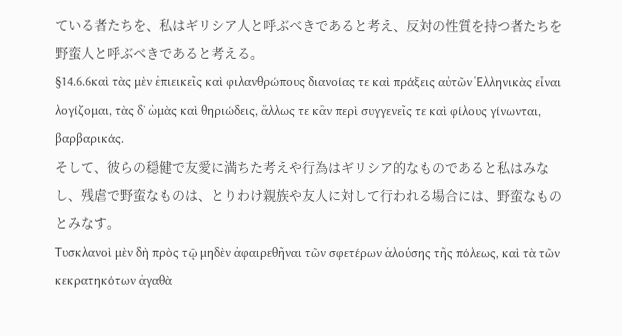ている者たちを、私はギリシア人と呼ぶべきであると考え、反対の性質を持つ者たちを野蛮人と呼ぶべきであると考える。
§14.6.6καὶ τὰς μὲν ἐπιεικεῖς καὶ φιλανθρώπους διανοίας τε καὶ πράξεις αὐτῶν Ἑλληνικὰς εἶναι λογίζομαι, τὰς δʼ ὠμὰς καὶ θηριώδεις, ἄλλως τε κἂν περὶ συγγενεῖς τε καὶ φίλους γίνωνται, βαρβαρικάς.
そして、彼らの穏健で友愛に満ちた考えや行為はギリシア的なものであると私はみなし、残虐で野蛮なものは、とりわけ親族や友人に対して行われる場合には、野蛮なものとみなす。
Τυσκλανοὶ μὲν δὴ πρὸς τῷ μηδὲν ἀφαιρεθῆναι τῶν σφετέρων ἁλούσης τῆς πόλεως, καὶ τὰ τῶν κεκρατηκότων ἀγαθὰ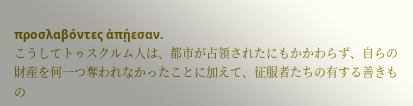προσλαβόντες ἀπῄεσαν.
こうしてトゥスクルム人は、都市が占領されたにもかかわらず、自らの財産を何一つ奪われなかったことに加えて、征服者たちの有する善きもの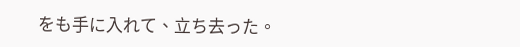をも手に入れて、立ち去った。